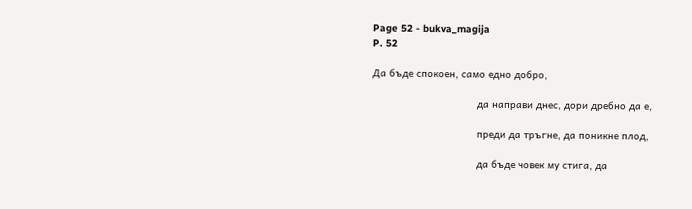Page 52 - bukva_magija
P. 52

Да бъде спокоен, само едно добро,

                                   да направи днес, дори дребно да е,

                                   преди да тръгне, да поникне плод,

                                   да бъде човек му стига, да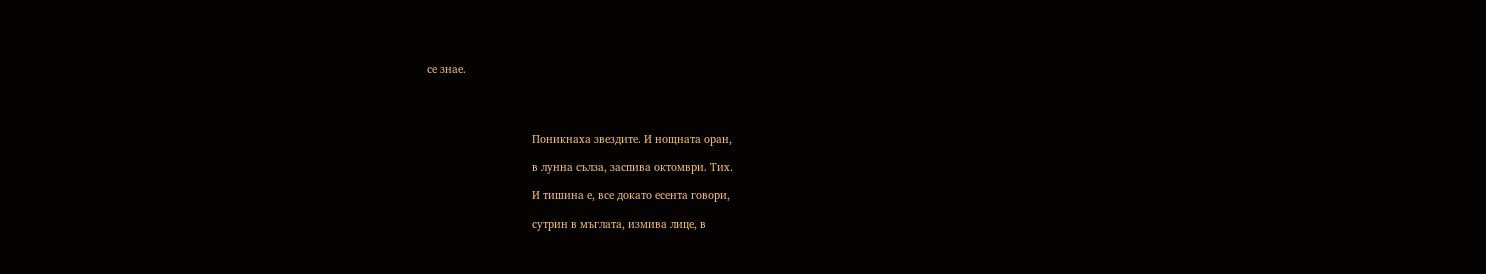се знае.




                                   Поникнаха звездите. И нощната оран,

                                   в лунна сълза, заспива октомври. Тих.

                                   И тишина е, все докато есента говори,

                                   сутрин в мъглата, измива лице, в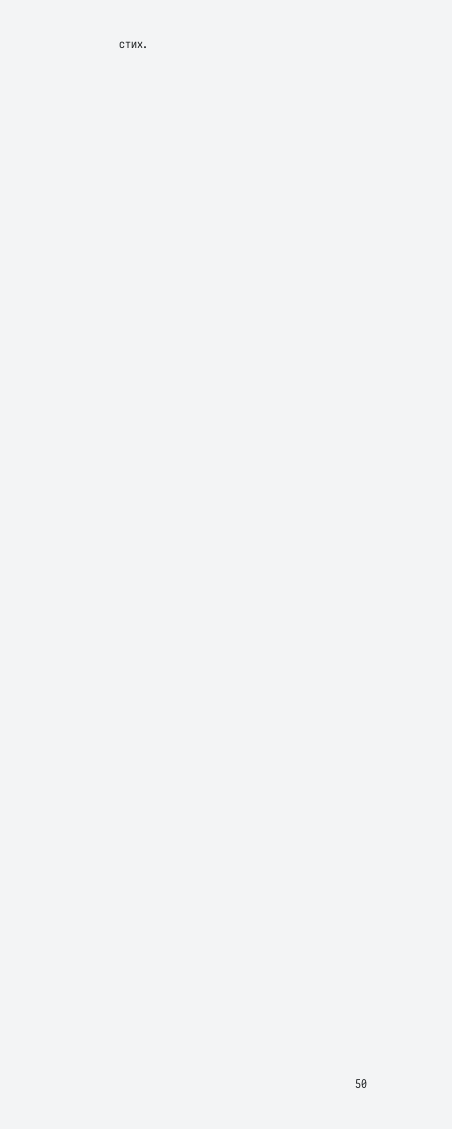стих.


















































                                                           50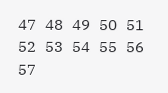47   48   49   50   51   52   53   54   55   56   57